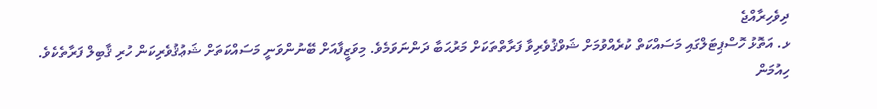ދިވެހިރާއްޖެ
ޅ. އަތޮޅު ހޮސްޕިޓަލްގައި މަސައްކަތް ކުރެއްވުމަށް ޝަވްޤުވެރިވާ ފަރާތްތަކަށް މަރުޙަބާ ދަންނަވަމެވެ. މިވަޒީފާއަށް ބޭނުންވަނީ މަސައްކަތަށް ޝަޢުޤުވެރިކަން ހުރި ޤާބިލް ފަރާތެކެވެ.
ހިއުމަން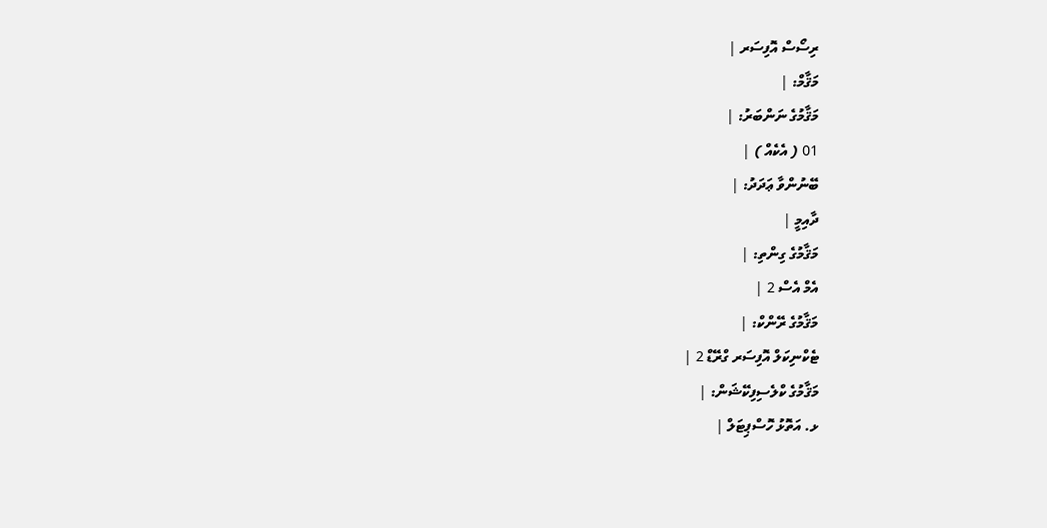ރިސޯސް އޮފިސަރ |
މަޤާމް: |
މަޤާމުގެ ނަންބަރު: |
01 ( އެކެއް ) |
ބޭނުންވާ ޢަދަދު: |
ދާއިމީ |
މަޤާމުގެ ގިންތި: |
އެމް އެސް 2 |
މަޤާމުގެ ރޭންކް: |
ޓެކްނިކަލް އޮފިސަރ ގްރޭޑް 2 |
މަޤާމުގެ ކްލެސިފިކޭޝަން: |
ޅ. އަތޮޅު ހޮސްޕިޓަލް |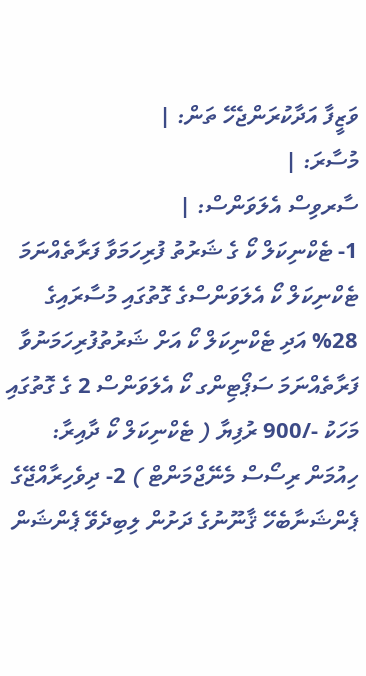ވަޒީފާ އަދާކުރަންޖެހޭ ތަން: |
މުސާރަ: |
ސާރވިސް އެލަވަންސް: |
1- ޓެކްނިކަލް ކޯ ގެ ޝަރުތު ފުރިހަމަވާ ފަރާތެއްނަމަ ޓެކްނިކަލް ކޯ އެލަވަންސްގެ ގޮތުގައި މުސާރައިގެ 28% އަދި ޓެކްނިކަލް ކޯ އަށް ޝަރުތުފުރިހަމަނުވާ ފަރާތެއްނަމަ ސަޕޯޓިންގ ކޯ އެލަވަންސް 2 ގެ ގޮތުގައި މަހަކު -/900 ރުފިޔާ ( ޓެކްނިކަލް ކޯ ދާއިރާ: ހިއުމަން ރިސޯސް މެނޭޖްމަންޓް ) 2- ދިވެހިރާއްޖޭގެ ޕެންޝަނާބެހޭ ޤާނޫނުގެ ދަށުން ލިބިދެވޭ ޕެންޝަން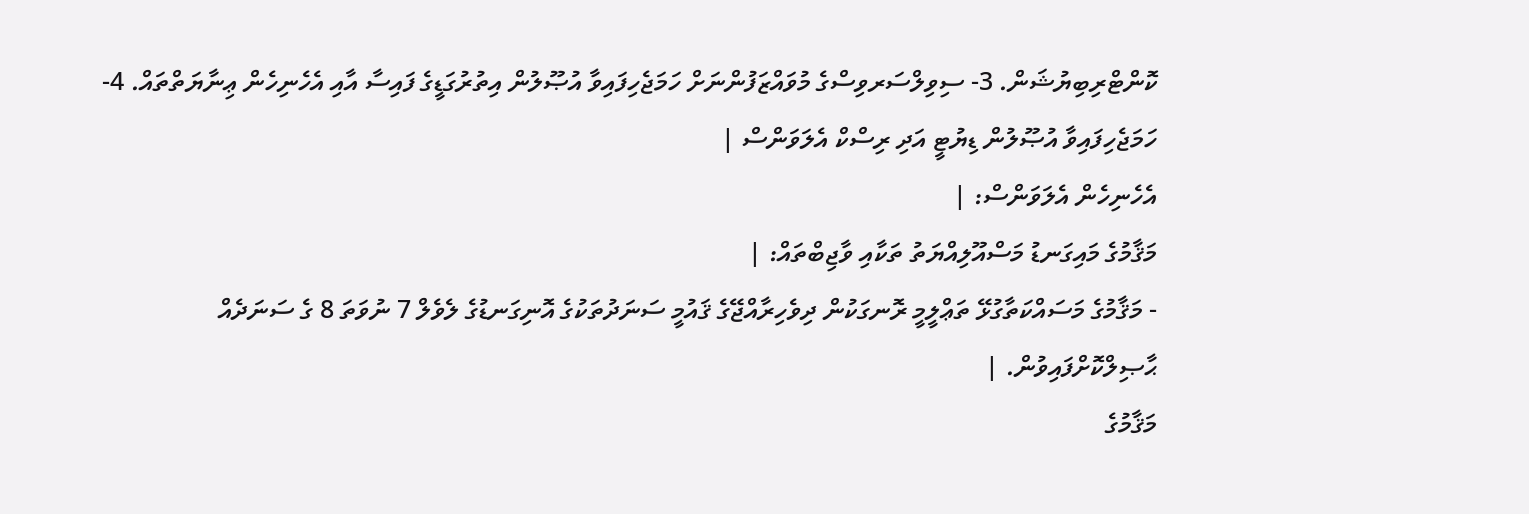ކޮންޓްރިބިޔުޝަން. 3- ސިވިލްސަރވިސްގެ މުވައްޒަފުންނަށް ހަމަޖެހިފައިވާ އުޞޫލުން އިތުރުގަޑީގެ ފައިސާ އާއި އެހެނިހެން ޢިނާޔަތްތައް. 4- ހަމަޖެހިފައިވާ އުޞޫލުން ޑިޔުޓީ އަދި ރިސްކް އެލަވަންސް |
އެހެނިހެން އެލަވަންސް: |
މަޤާމުގެ މައިގަނޑު މަސްއޫލިއްޔަތު ތަކާއި ވާޖިބްތައް: |
- މަޤާމުގެ މަސައްކަތާގުޅޭ ތަޢްލީމީ ރޮނގަކުން ދިވެހިރާއްޖޭގެ ޤައުމީ ސަނަދުތަކުގެ އޮނިގަނޑުގެ ލެވެލް 7 ނުވަތަ 8 ގެ ސަނަދެއް ޙާޞިލްކޮށްފައިވުން. |
މަޤާމުގެ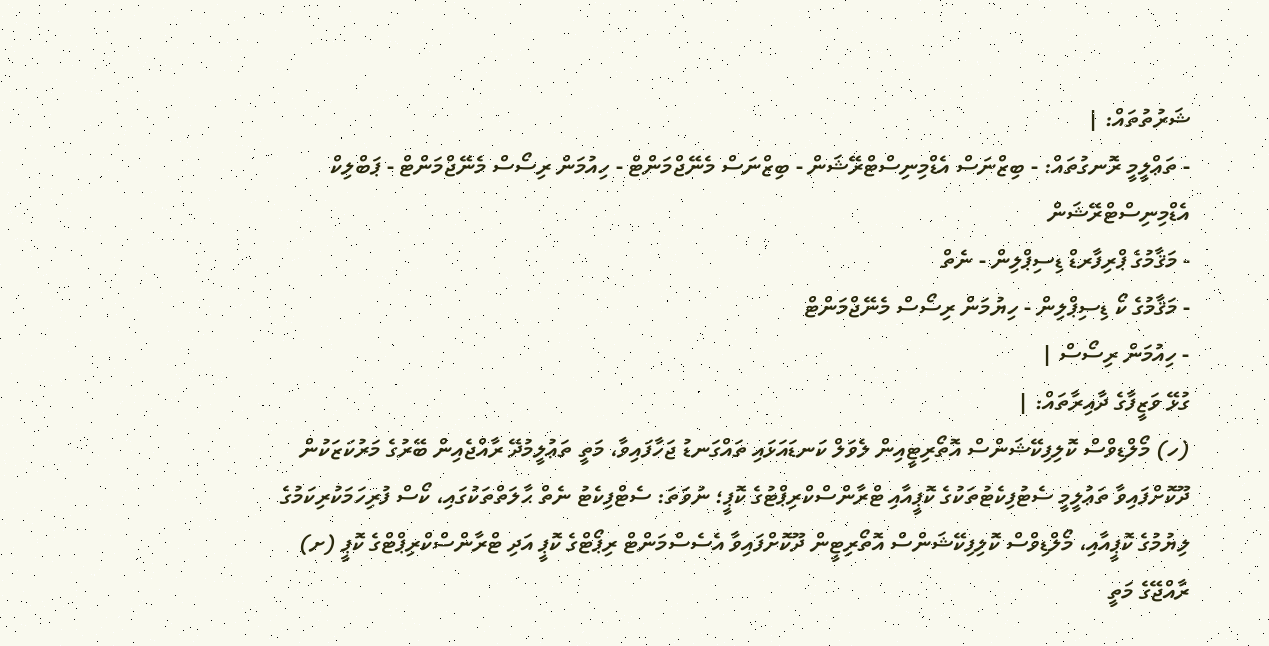ޝަރުތުތައް: |
- ތަޢްލީމީ ރޮނގުތައް: - ބިޒްނަސް އެޑްމިނިސްޓްރޭޝަން - ބިޒްނަސް މެނޭޖްމަންޓް - ހިއުމަން ރިސޯސް މެނޭޖްމަންޓް - ޕަބްލިކް އެޑްމިނިސްޓްރޭޝަން
- މަޤާމުގެ ޕްރިފާރޑް ޑިސިޕްލިން - ނެތް
- މަޤާމުގެ ކޯ ޑިސިޕްލިން - ހިޔުމަން ރިސޯސް މެނޭޖްމަންޓް
- ހިއުމަން ރިސޯސް |
ގުޅޭ ވަޒީފާގެ ދާއިރާތައް: |
(ހ) މޯލްޑިވްސް ކޮލިފިކޭޝަންސް އޮތޯރިޓީއިން ލެވަލް ކަނޑައަޅައި ތައްގަނޑު ޖަހާފައިވާ، މަތީ ތަޢުލީމުދޭ ރާއްޖެއިން ބޭރުގެ މަރުކަޒަކުން ދޫކޮށްފައިވާ ތަޢުލީމީ ސެޓުފިކެޓުތަކުގެ ކޮޕީއާއި ޓްރާންސްކްރިޕްޓުގެ ކޮޕީ؛ ނުވަތަ: ސެޓްފިކެޓު ނެތް ޙާލަތްތަކުގައި، ކޯސް ފުރިހަމަކުރިކަމުގެ ލިޔުމުގެ ކޮޕީއާއި، މޯލްޑިވްސް ކޮލިފިކޭޝަންސް އޮތޯރިޓީން ދޫކޮށްފައިވާ އެސެސްމަންޓް ރިޕޯޓްގެ ކޮޕީ އަދި ޓްރާންސްކްރިޕްޓްގެ ކޮޕީ (ށ) ރާއްޖޭގެ މަތީ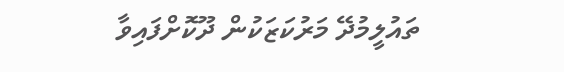ތައުލީމުދޭ މަރުކަޒަކުން ދޫކޮށްފައިވާ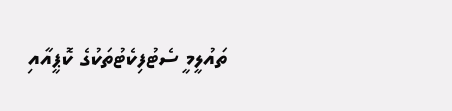ތައުލީމީ ސެޓުފިކެޓުތަކުގެ ކޮޕީއާއި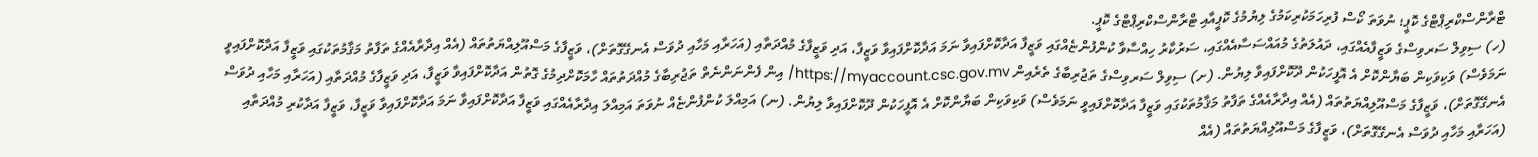ޓްރާންސްކްރިޕްޓްގެ ކޮޕީ؛ ނުވަތަ ކޯސް ފުރިހަމަކުރިކަމުގެ ލިޔުމުގެ ކޮޕީއާއި ޓްރާންސްކްރިޕްޓްގެ ކޮޕީ.
(ހ) ސިވިލް ސަރވިސްގެ ވަޒީފާއެއްގައި، ދައުލަތުގެ މުއައްސަސާއެއްގައި، ސަރުކާރު ހިއްސާވާ ކުންފުންޏެއްގައި ވަޒީފާ އަދާކޮށްފައިވާ ނަމަ އަދާކޮށްފައިވާ ވަޒީފާ، އަދި ވަޒީފާގެ މުއްދަތާއި (އަހަރާއި މަހާއި ދުވަސް އެނގޭގޮތަށް)، ވަޒީފާގެ މަސްއޫލިއްޔަތުތައް (އެއް އިދާރާއެއްގެ ތަފާތު މަޤާމުތަކުގައި ވަޒީފާ އަދާކޮށްފައިވީ ނަމަވެސް) ވަކިވަކިން ބަޔާންކޮށް އެ އޮފީހަކުން ދޫކޮށްފައިވާ ލިޔުން. (ށ) ސިވިލް ސަރވިސްގެ ތަޖުރިބާގެ ތެރެއިން https://myaccount.csc.gov.mv/ އިން ފެންނަންނެތް ތަޖުރިބާގެ މުއްދަތުތައް ހާމަކޮށްދިމުގެ ގޮތުން އަދާކޮށްފައިވާ ވަޒީފާ، އަދި ވަޒީފާގެ މުއްދަތާއި (އަހަރާއި މަހާއި ދުވަސް އެނގޭގޮތަށް)، ވަޒީފާގެ މަސްއޫލިއްޔަތުތައް (އެއް އިދާރާއެއްގެ ތަފާތު މަޤާމުތަކުގައި ވަޒީފާ އަދާކޮށްފައިވީ ނަމަވެސް) ވަކިވަކިން ބަޔާންކޮށް އެ އޮފީހަކުން ދޫކޮށްފައިވާ ލިޔުން. (ނ) އަމިއްލަ ކުންފުންޏެއް ނުވަތަ އަމިއްލަ އިދާރާއެއްގައި ވަޒީފާ އަދާކޮށްފައިވާ ނަމަ އަދާކޮށްފައިވާ ވަޒީފާ، ވަޒީފާ އަދާކުރި މުއްދަތާއި (އަހަރާއި މަހާއި ދުވަސް އެނގޭގޮތަށް)، ވަޒީފާގެ މަސްއޫލިއްޔަތުތައް (އެއް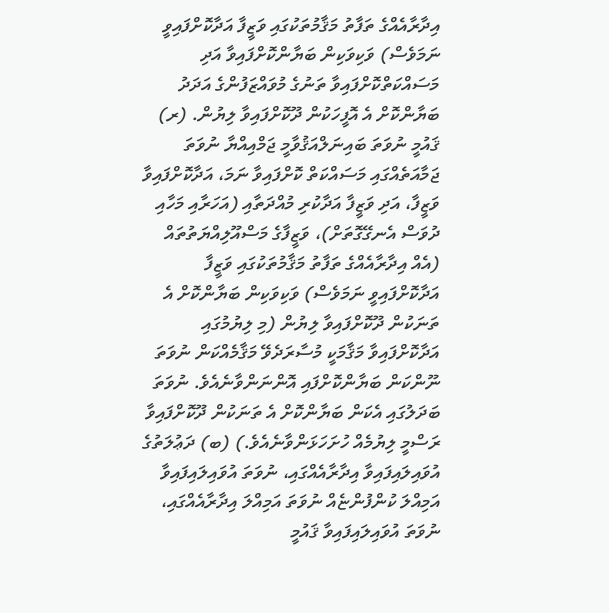އިދާރާއެއްގެ ތަފާތު މަޤާމުތަކުގައި ވަޒީފާ އަދާކޮށްފައިވީ ނަމަވެސް) ވަކިވަކިން ބަޔާންކޮށްފައިވާ އަދި މަސައްކަތްކޮށްފައިވާ ތަނުގެ މުވައްޒަފުންގެ އަދަދު ބަޔާންކޮށް އެ އޮފީހަކުން ދޫކޮށްފައިވާ ލިޔުން. (ރ) ޤައުމީ ނުވަތަ ބައިނަލްއަޤުވާމީ ޖަމްއިއްޔާ ނުވަތަ ޖަމާއަތެއްގައި މަސައްކަތް ކޮށްފައިވާ ނަމަ، އަދާކޮށްފައިވާ ވަޒީފާ، އަދި ވަޒީފާ އަދާކުރި މުއްދަތާއި (އަހަރާއި މަހާއި ދުވަސް އެނގޭގޮތަށް)، ވަޒީފާގެ މަސްއޫލިއްޔަތުތައް (އެއް އިދާރާއެއްގެ ތަފާތު މަޤާމުތަކުގައި ވަޒީފާ އަދާކޮށްފައިވީ ނަމަވެސް) ވަކިވަކިން ބަޔާންކޮށް އެ ތަނަކުން ދޫކޮށްފައިވާ ލިޔުން (މި ލިޔުމުގައި އަދާކޮށްފައިވާ މަޤާމަކީ މުސާރަދެވޭ މަޤާމެއްކަން ނުވަތަ ނޫންކަން ބަޔާންކޮށްފައި އޮންނަންވާނެއެވެ. ނުވަތަ ބަދަލުގައި އެކަން ބަޔާންކޮށް އެ ތަނަކުން ދޫކޮށްފައިވާ ރަސްމީ ލިޔުމެއް ހުށަހަޅަންވާނެއެވެ.) (ބ) ދަޢުލަތުގެ އުވައިލައިފައިވާ އިދާރާއެއްގައި، ނުވަތަ އުވައިލައިފައިވާ އަމިއްލަ ކުންފުންޏެއް ނުވަތަ އަމިއްލަ އިދާރާއެއްގައި، ނުވަތަ އުވައިލައިފައިވާ ޤައުމީ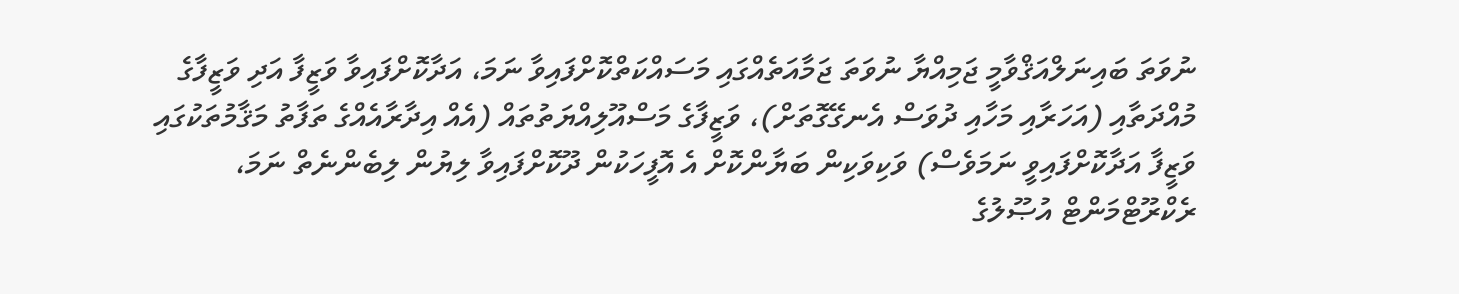ނުވަތަ ބައިނަލްއަޤްވާމީ ޖަމިއްޔާ ނުވަތަ ޖަމާއަތެއްގައި މަސައްކަތްކޮށްފައިވާ ނަމަ، އަދާކޮށްފައިވާ ވަޒީފާ އަދި ވަޒީފާގެ މުއްދަތާއި (އަހަރާއި މަހާއި ދުވަސް އެނގޭގޮތަށް)، ވަޒީފާގެ މަސްއޫލިއްޔަތުތައް (އެއް އިދާރާއެއްގެ ތަފާތު މަޤާމުތަކުގައި ވަޒީފާ އަދާކޮށްފައިވީ ނަމަވެސް) ވަކިވަކިން ބަޔާންކޮށް އެ އޮފީހަކުން ދޫކޮށްފައިވާ ލިޔުން ލިބެންނެތް ނަމަ، ރެކްރޫޓްމަންޓް އުޞޫލުގެ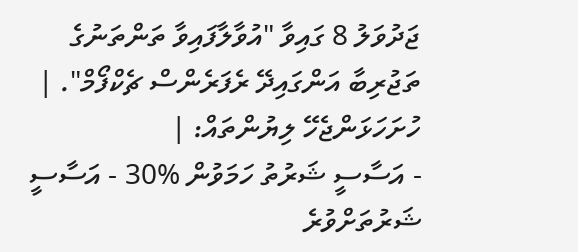ޖަދުވަލު 8 ގައިވާ "އުވާލާފައިވާ ތަންތަނުގެ ތަޖުރިބާ އަންގައިދޭ ރެފަރެންސް ޗެކްފޯމް". |
ހުށަހަޅަންޖެހޭ ލިޔުންތައް: |
- އަސާސީ ޝަރުތު ހަމަވުން %30 - އަސާސީ ޝަރުތަށްވުރެ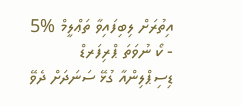އިތުރަށް ލިބިފައިވާ ތަޢްލީމް %5 - ކޯ ނުވަތަ ޕްރިފަރޑް ޑިސިޕްލިންއާ ގުޅޭ ސަނަދަށް ދެވޭ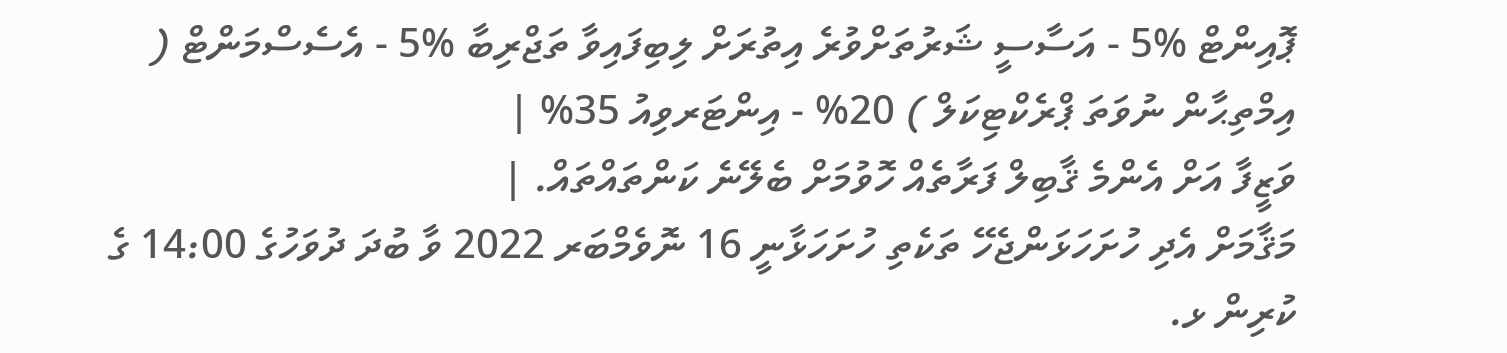ޕޮއިންޓް %5 - އަސާސީ ޝަރުތަށްވުރެ އިތުރަށް ލިބިފައިވާ ތަޖްރިބާ %5 - އެސެސްމަންޓް ( އިމްތިޙާން ނުވަތަ ޕްރެކްޓިކަލް ) 20% - އިންޓަރވިއު 35% |
ވަޒީފާ އަށް އެންމެ ޤާބިލް ފަރާތެއް ހޮވުމަށް ބެލޭނެ ކަންތައްތައް. |
މަޤާމަށް އެދި ހުށަހަޅަންޖެހޭ ތަކެތި ހުށަހަޅާނީ 16 ނޮވެމްބަރ 2022 ވާ ބުދަ ދުވަހުގެ 14:00 ގެ ކުރިން ޅ.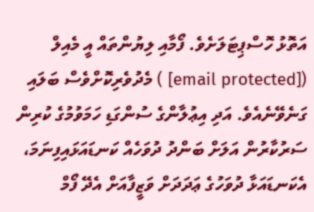އަތޮޅު ހޮސްޕިޓަލަށެވެ. ފޯމާއި ލިޔުންތައް އީ މެއިލް ([email protected] ) މެދުވެރިކޮށްވެސް ބަލައި ގަނެވޭނެއެވެ. އަދި އިޢުލާންގެ ސުންގަޑި ހަމަވުމުގެ ކުރިން ސަރުކާރުން އަލަށް ބަންދު ދުވަހެއް ކަނޑައަޅައިފިނަމަ، އެކަނޑައަޅާ ދުވަހުގެ ޢަދަދަށް ވަޒީފާއަށް އެދޭ ފޯމް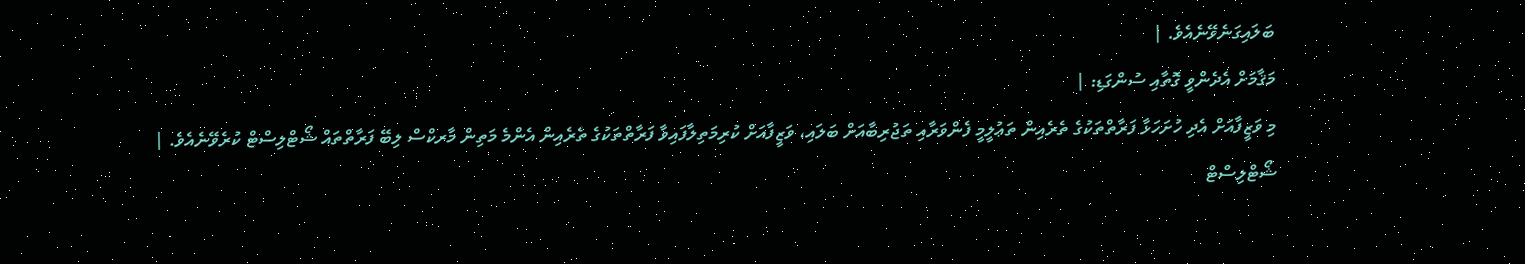ބަލައިގަނެވޭނެއެވެ. |
މަޤާމަށް އެދެންވީ ގޮތާއި ސުންގަޑި: |
މި ވަޒީފާއަށް އެދި ހުށަހަޅާ ފަރާތްތަކުގެ ތެރެއިން ތަޢުލީމީ ފެންވަރާއި ތަޖުރިބާއަށް ބަލައި، ވަޒީފާއަށް ކުރިމަތިލާފައިވާ ފަރާތްތަކުގެ ތެރެއިން އެންމެ މަތިން މާރކްސް ލިބޭ ފަރާތްތައް ޝޯޓްލިސްޓް ކުރެވޭނެއެވެ. |
ޝޯޓްލިސްޓް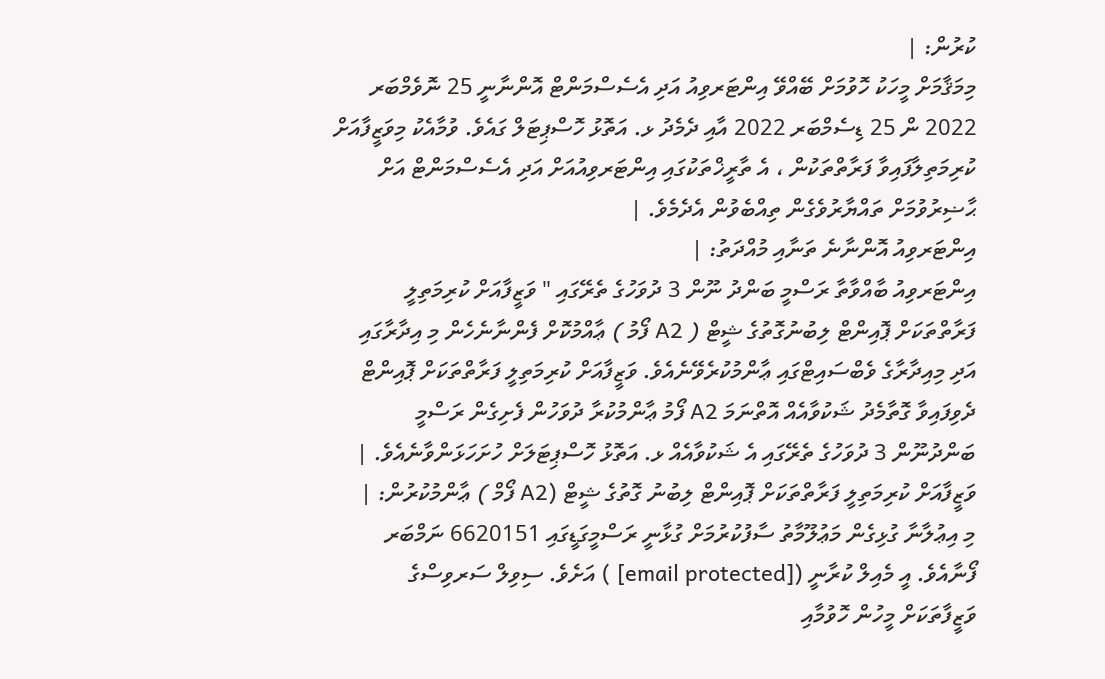ކުރުން: |
މިމަޤާމަށް މީހަކު ހޮވުމަށް ބޭއްވޭ އިންޓަރވިއު އަދި އެސެސްމަންޓް އޮންނާނީ 25 ނޮވެމްބަރ 2022 ން 25 ޑިސެމްބަރ 2022 އާއި ދެމެދު ޅ. އަތޮޅު ހޮސްޕިޓަލް ގައެވެ. ވުމާއެކު މިވަޒީފާއަށް ކުރިމަތިލާފައިވާ ފަރާތްތަކުން ، އެ ތާރީޚްތަކުގައި އިންޓަރވިއުއަށް އަދި އެސެސްމަންޓް އަށް ޙާޟިރުވުމަށް ތައްޔާރުވެގެން ތިއްބެވުން އެދެމެވެ. |
އިންޓަރވިއު އޮންނާނެ ތަނާއި މުއްދަތު: |
އިންޓަރވިއު ބާއްވާތާ ރަސްމީ ބަންދު ނޫން 3 ދުވަހުގެ ތެރޭގައި " ވަޒީފާއަށް ކުރިމަތިލީ ފަރާތްތަކަށް ޕޮއިންޓް ލިބުނުގޮތުގެ ޝީޓް ( A2 ފޯމު ) ޢާއްމުކޮށް ފެންނާނެހެން މި އިދާރާގައި އަދި މިއިދާރާގެ ވެބްސައިޓްގައި ޢާންމުކުރެވޭނެއެވެ. ވަޒީފާއަށް ކުރިމަތިލީ ފަރާތްތަކަށް ޕޮއިންޓް ދެވިފައިވާ ގޮތާމެދު ޝަކުވާއެއް އޮތްނަމަ A2 ފޯމު ޢާންމުކުރާ ދުވަހުން ފެށިގެން ރަސްމީ ބަންދުނޫން 3 ދުވަހުގެ ތެރޭގައި އެ ޝަކުވާއެއް ޅ. އަތޮޅު ހޮސްޕިޓަލަށް ހުށަހަޅަންވާނެއެވެ. |
ވަޒީފާއަށް ކުރިމަތިލީ ފަރާތްތަކަށް ޕޮއިންޓް ލިބުނު ގޮތުގެ ޝީޓް (A2 ފޯމް ) ޢާންމުކުރުން: |
މި އިޢުލާނާ ގުޅިގެން މަޢުލޫމާތު ސާފުކުރުމަށް ގުޅާނީ ރަސްމީގަޑީގައި 6620151 ނަމްބަރ ފޯނާއެވެ. އީ މެއިލް ކުރާނީ ([email protected] ) އަށެވެ. ސިވިލް ސަރވިސްގެ ވަޒީފާތަކަށް މީހުން ހޮވުމާއި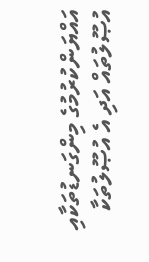އައްޔަންކުރުމުގެ މިންގަނޑުތަކާއި އުޞޫލުތައް އަދި އެ އުޞޫލުތަކާ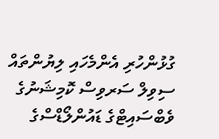ގުޅުންހުރި އެންމެހައި ލިޔުންތައް ސިވިލް ސަރވިސް ކޮމިޝަނުގެ ވެބްސައިޓްގެ ޑައުންލޯޑްސްގެ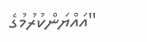"އައްޔަންކުރުމުގެ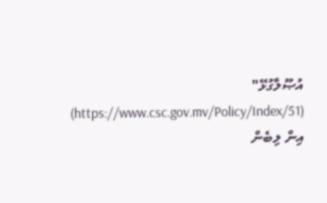އުޞޫލާގުޅޭ" (https://www.csc.gov.mv/Policy/Index/51) އިން ލިބެން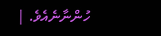ހުންނާނެއެވެ. |